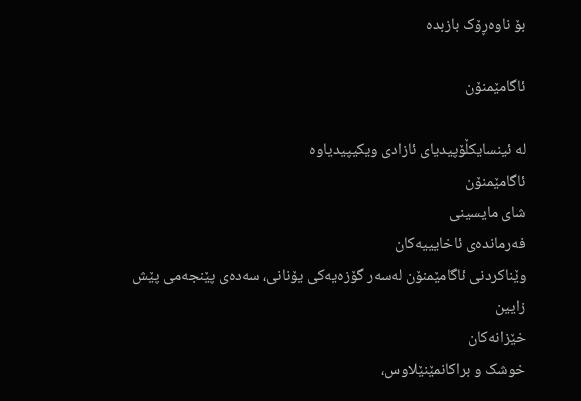بۆ ناوەڕۆک بازبدە

ئاگامێمنۆن

لە ئینسایکڵۆپیدیای ئازادی ویکیپیدیاوە
ئاگامێمنۆن
شای مایسینی
فەرماندەی ئاخایییەکان
وێناکردنی ئاگامێمنۆن لەسەر گۆزەیەکی یۆنانی، سەدەی پێنجەمی پێش زایین
خێزانەکان
خوشک و براکانمێنێلاوس،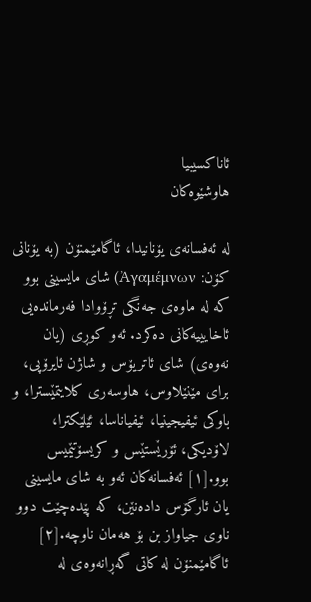ئاناکسیبیا
هاوشێوەکان

لە ئەفسانەی یۆنانیدا، ئاگامێمنۆن (بە یۆنانی کۆن: Ἀγαμέμνων) شای مایسینی بوو کە لە ماوەی جەنگی تڕۆوادا فەرماندەیی ئاخایییەکانی دەکرد. ئەو کوڕی (یان نەوەی) شای ئاتریۆس و شاژن ئایرۆپی، برای مێنێلاوس، هاوسەری کلایتمێسترا، و باوکی ئیفیجینیا، ئیفیاناسا، ئێلێکترا، لاۆدیکی، ئۆرێستێس و کریسۆتێمیس بوو.[١] ئەفسانەکان ئەو بە شای مایسینی یان ئارگۆس دادەنێن، کە پێدەچێت دوو ناوی جیاواز بن بۆ هەمان ناوچە.[٢] ئاگامێمنۆن لە کاتی گەڕانەوەی لە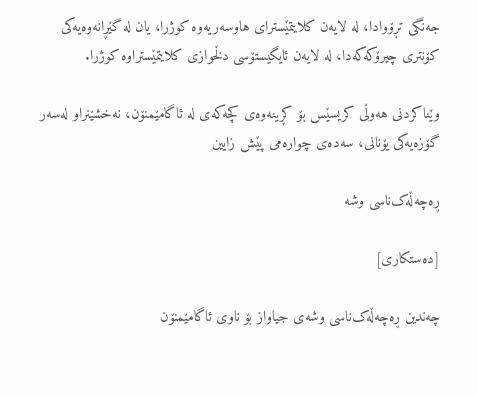جەنگی تڕۆوادا، لە لایەن کلایتمێسترای هاوسەریەوە کوژرا، یان لە گێڕانەوەیەکی کۆنتری چیرۆکەکەدا، لە لایەن ئایگیستۆسی دڵخوازی کلایتمێستراوە کوژرا.

وێناکردنی هەوڵی کریسێس بۆ کڕینەوەی کچەکەی لە ئاگامێمنۆن، نەخشێنراو لەسەر گۆزەیەکی یۆنانی، سەدەی چوارەمی پێش زایین

ڕەچەڵەک‌ناسی وشە

[دەستکاری]

چەندین ڕەچەڵەک‌ناسی وشەی جیاواز بۆ ناوی ئاگامێمنۆن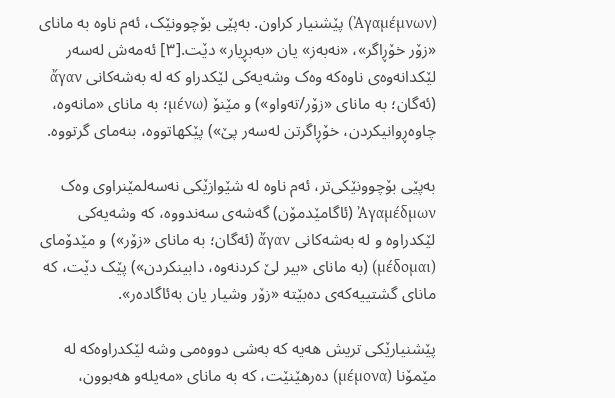(Ἀγαμέμνων) پێشنیار کراون. بەپێی بۆچوونێک، ئەم ناوە بە مانای «زۆر خۆڕاگر»، «نەبەز» یان «بەبڕیار» دێت.[٣] ئەمەش لەسەر لێکدانەوەی ناوەکە وەک وشەیەکی لێکدراو کە لە بەشەکانی ἄγαν (ئەگان؛ بە مانای «زۆر/تەواو») و مێنۆ (μένω؛ بە مانای «مانەوە، چاوەڕوانیکردن، خۆڕاگرتن لەسەر پێ») پێکهاتووە، بنەمای گرتووە.

بەپێی بۆچوونێکی‌تر، ئەم ناوە لە شێوازێکی نەسەلمێنراوی وەک Ἀγαμέδμων (ئاگامێدمۆن) گەشەی سەندووە، کە وشەیەکی لێکدراوە و لە بەشەکانی ἄγαν (ئەگان؛ بە مانای «زۆر») و مێدۆمای (μέδομαι) (بە مانای «بیر لێ کردنەوە، دابینکردن») پێک دێت، کە مانای گشتییەکەی دەبێتە «زۆر وشیار یان بەئاگادەر».

پێشنیارێکی تریش هەیە کە بەشی دووەمی وشە لێکدراوەکە لە مێمۆنا (μέμονα) دەرهێنێت، کە بە مانای «مەیلەو هەبوون،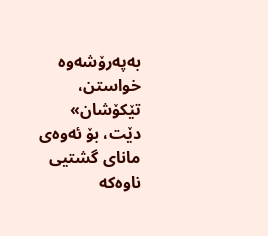بەپەرۆشەوە خواستن، تێکۆشان» دێت، بۆ ئەوەی مانای گشتیی ناوەکە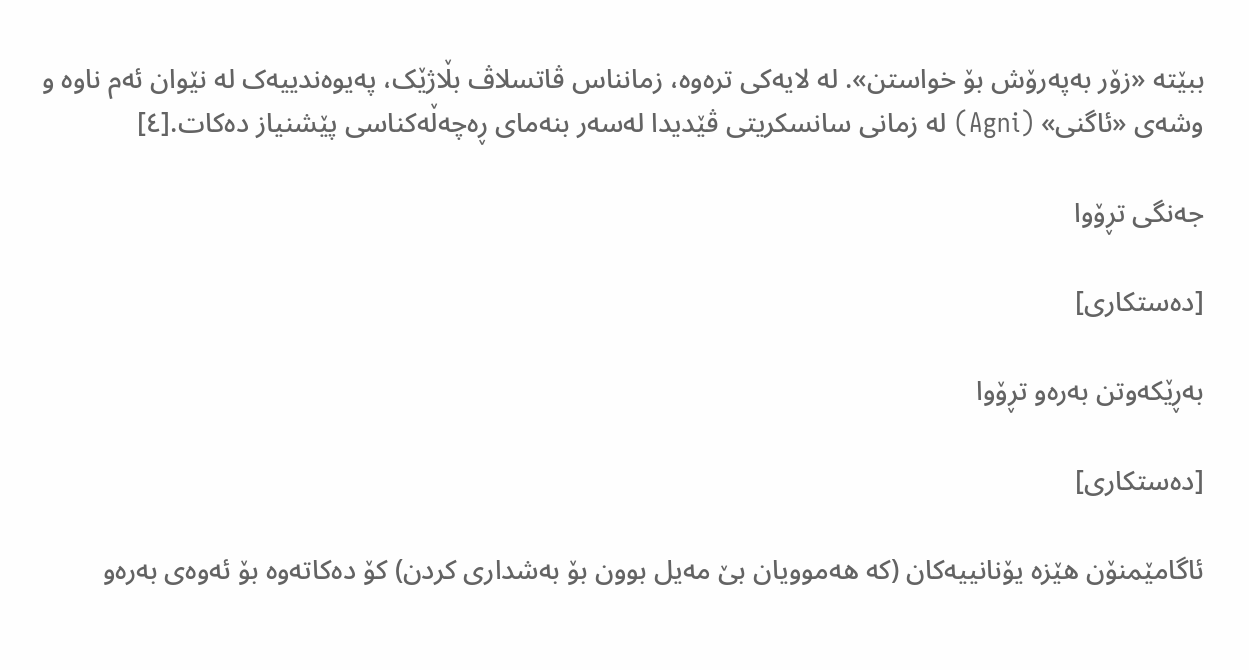ببێتە «زۆر بەپەرۆش بۆ خواستن». لە لایەکی ترەوە، زمانناس ڤاتسلاڤ بڵاژێک، پەیوەندییەک لە نێوان ئەم ناوە و وشەی «ئاگنی» (Agni) لە زمانی سانسکریتی ڤێدیدا لەسەر بنەمای ڕەچەڵەکناسی پێشنیاز دەکات.[٤]

جەنگی تڕۆوا

[دەستکاری]

بەڕێکەوتن بەرەو تڕۆوا

[دەستکاری]

ئاگامێمنۆن هێزە یۆنانییەکان (کە هەموویان بێ مەیل بوون بۆ بەشداری کردن) کۆ دەکاتەوە بۆ ئەوەی بەرەو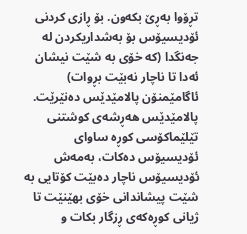تڕۆوا بەڕێ بکەون. بۆ ڕازی کردنی ئۆدیسیۆس بۆ بەشداریکردن لە جەنگدا (کە خۆی بە شێت نیشان ئەدا تا ناچار نەبێت بڕوات) ئاگامێمنۆن پالامێدێس دەنێرێت. پالامێدێس هەڕشەی کوشتنی تێلێماکۆسی کوڕە ساوای ئۆدیسیۆس دەکات، بەمەش ئۆدیسیۆس ناچار دەبێت کۆتایی بە شێت پیشاندانی خۆی بهێنێت تا ژیانی کوڕەکەی ڕزگار بکات و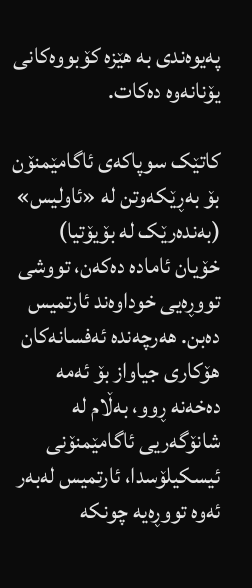پەیوەندی بە هێزە کۆبووەکانی یۆنانەوە دەکات.

کاتێک سوپاکەی ئاگامێمنۆن بۆ بەڕێکەوتن لە «ئاولیس» (بەندەرێک لە بۆیۆتیا) خۆیان ئامادە دەکەن، تووشی تووڕەیی خوداوەند ئارتمیس دەبن. هەرچەندە ئەفسانەکان هۆکاری جیاواز بۆ ئەمە دەخەنە ڕوو، بەڵام لە شانۆگەریی ئاگامێمنۆنی ئیسکیلۆسدا، ئارتمیس لەبەر ئەوە تووڕەیە چونکە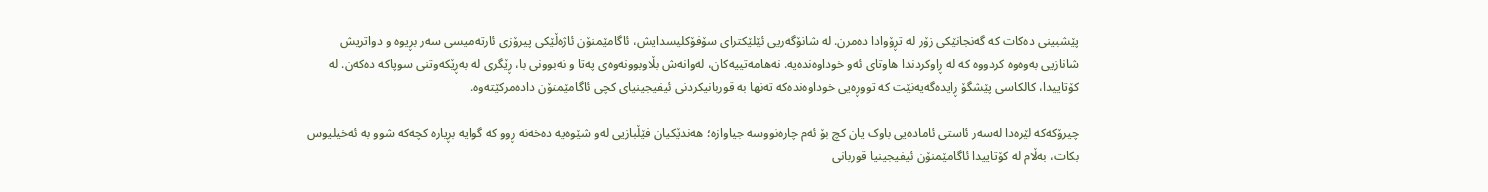پێشبینی دەکات کە گەنجانێکی زۆر لە تڕۆوادا دەمرن. لە شانۆگەریی ئێلێکترای سۆفۆکلیسدایش، ئاگامێمنۆن ئاژەڵێکی پیرۆزی ئارتەمیسی سەر بڕیوە و دواتریش شانازیی بەوەوە کردووە کە لە ڕاوکردندا هاوتای ئەو خوداوەندەیە. نەهامەتییەکان، لەوانەش بڵاوبوونەوەی پەتا و نەبوونی با، ڕێگری لە بەڕێکەوتنی سوپاکە دەکەن. لە کۆتاییدا، کالکاسی پێشگۆ ڕایدەگەیەنێت کە تووڕەیی خوداوەندەکە تەنها بە قوربانیکردنی ئیفیجینیای کچی ئاگامێمنۆن دادەمرکێتەوە.

چیرۆکەکە لێرەدا لەسەر ئاستی ئامادەیی باوک یان کچ بۆ ئەم چارەنووسە جیاوازە؛ هەندێکیان فێڵبازیی لەو شێوەیە دەخەنە ڕوو کە گوایە بڕیارە کچەکە شوو بە ئەخیلیوس بکات، بەڵام لە کۆتاییدا ئاگامێمنۆن ئیفیجینیا قوربانی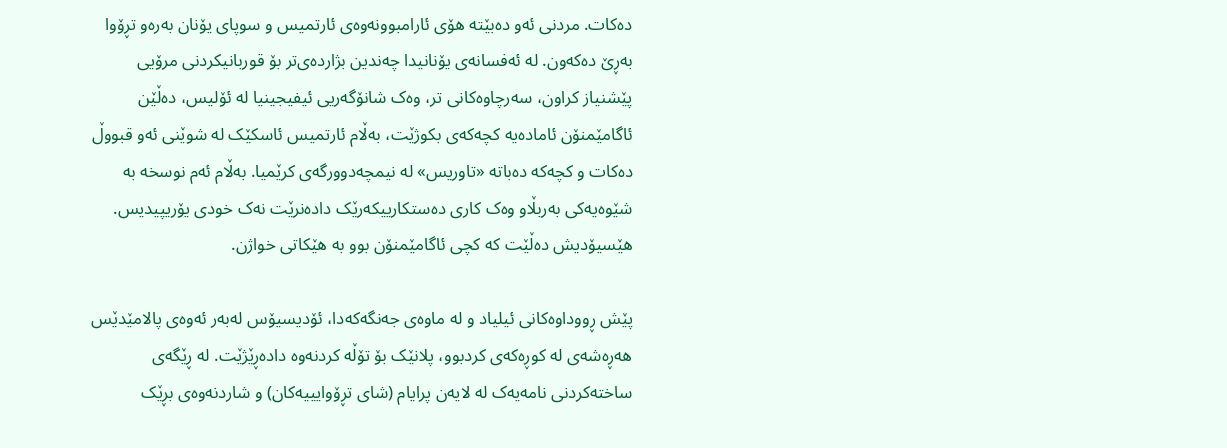دەکات. مردنی ئەو دەبێتە هۆی ئارامبوونەوەی ئارتمیس و سوپای یۆنان بەرەو تڕۆوا بەڕێ دەکەون. لە ئەفسانەی یۆنانیدا چەندین بژاردەی‌تر بۆ قوربانیکردنی مرۆیی پێشنیاز کراون، سەرچاوەکانی تر، وەک شانۆگەریی ئیفیجینیا لە ئۆلیس، دەڵێن ئاگامێمنۆن ئامادەیە کچەکەی بکوژێت، بەڵام ئارتمیس ئاسکێک لە شوێنی ئەو قبووڵ دەکات و کچەکە دەباتە «تاوریس» لە نیمچەدوورگەی کرێمیا. بەڵام ئەم نوسخە بە شێوەیەکی بەربڵاو وەک کاری دەستکارییکەرێک دادەنرێت نەک خودی یۆریپیدیس. هێسیۆدیش دەڵێت کە کچی ئاگامێمنۆن بوو بە هێکاتی خواژن.

پێش ڕووداوەکانی ئیلیاد و لە ماوەی جەنگەکەدا، ئۆدیسیۆس لەبەر ئەوەی پالامێدێس هەڕەشەی لە کوڕەکەی کردبوو، پلانێک بۆ تۆڵە کردنەوە دادەڕێژێت. لە ڕێگەی ساختەکردنی نامەیەک لە لایەن پرایام (شای تڕۆوایییەکان) و شاردنەوەی بڕێک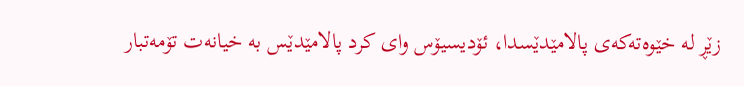زێڕ لە خێوەتەکەی پالامێدێسدا، ئۆدیسیۆس وای کرد پالامێدێس بە خیانەت تۆمەتبار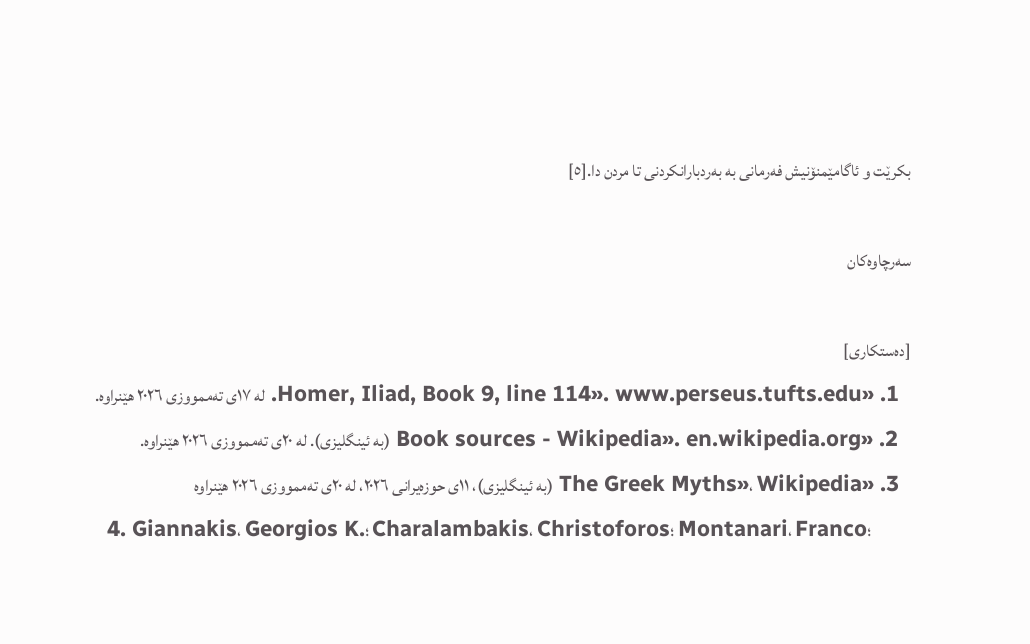بکرێت و ئاگامێمنۆنیش فەرمانی بە بەردبارانکردنی تا مردن دا.[٥]

سەرچاوەکان

[دەستکاری]
  1. «Homer, Iliad, Book 9, line 114». www.perseus.tufts.edu. لە ١٧ی تەممووزی ٢٠٢٦ ھێنراوە.
  2. «Book sources - Wikipedia». en.wikipedia.org (بە ئینگلیزی). لە ٢٠ی تەممووزی ٢٠٢٦ ھێنراوە.
  3. «The Greek Myths»، Wikipedia (بە ئینگلیزی)، ١١ی حوزەیرانی ٢٠٢٦، لە ٢٠ی تەممووزی ٢٠٢٦ ھێنراوە
  4. Giannakis، Georgios K.؛ Charalambakis، Christoforos؛ Montanari، Franco؛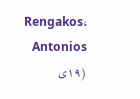Rengakos، Antonios (١٩ی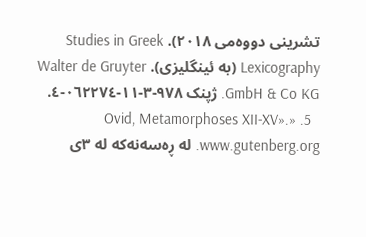تشرینی دووەمی ٢٠١٨). Studies in Greek Lexicography (بە ئینگلیزی). Walter de Gruyter GmbH & Co KG. ژپنک ٩٧٨-٣-١١-٠٦٢٢٧٤-٤.
  5. «Ovid, Metamorphoses XII-XV». www.gutenberg.org. لە ڕەسەنەکە لە ٣ی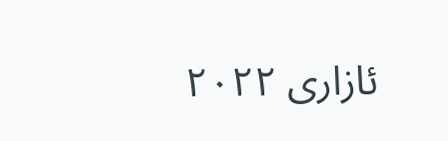ئازاری ٢٠٢٢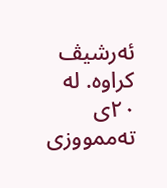ئەرشیڤ کراوە. لە ٢٠ی تەممووزی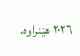٢٠٢٦ ھێنراوە.